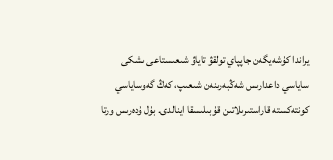يراندا كۇشەيگەن جاپپاي تولقۋ تاياۋ شىعىستاعى ىشكى ساياسي داعدارىس شەڭبەرىنەن شىعىپ، كەڭ گەوساياسي كونتەكستە قاراستىرىلاتىن قۇبىلىسقا اينالدى. بۇل ۇدەرىس ورتا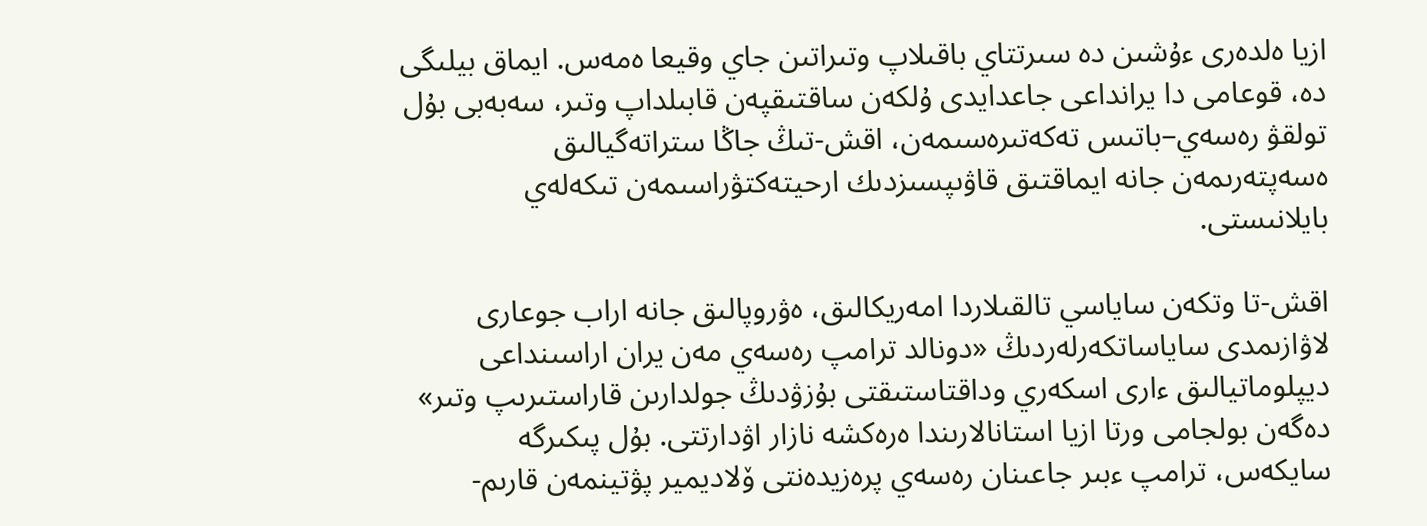ازيا ەلدەرى ءۇشىن دە سىرتتاي باقىلاپ وتىراتىن جاي وقيعا ەمەس. ايماق بيلىگى دە، قوعامى دا يرانداعى جاعدايدى ۇلكەن ساقتىقپەن قابىلداپ وتىر، سەبەبى بۇل تولقۋ رەسەي–باتىس تەكەتىرەسىمەن، اقش-تىڭ جاڭا ستراتەگيالىق ەسەپتەرىمەن جانە ايماقتىق قاۋىپسىزدىك ارحيتەكتۋراسىمەن تىكەلەي بايلانىستى.

اقش-تا وتكەن ساياسي تالقىلاردا امەريكالىق، ەۋروپالىق جانە اراب جوعارى لاۋازىمدى ساياساتكەرلەردىڭ «دونالد ترامپ رەسەي مەن يران اراسىنداعى ديپلوماتيالىق ءارى اسكەري وداقتاستىقتى بۇزۋدىڭ جولدارىن قاراستىرىپ وتىر» دەگەن بولجامى ورتا ازيا استانالارىندا ەرەكشە نازار اۋدارتتى. بۇل پىكىرگە سايكەس، ترامپ ءبىر جاعىنان رەسەي پرەزيدەنتى ۆلاديمير پۋتينمەن قارىم-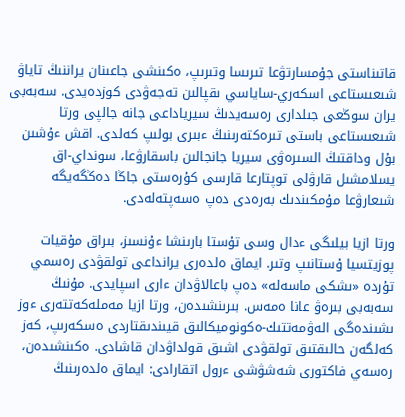قاتىناستى جۇمسارتۋعا تىرىسا وتىرىپ، ەكىنشى جاعىنان يراننىڭ تاياۋ شىعىستاعى اسكەري-ساياسي ىقپالىن تەجەۋدى كوزدەيدى. سەبەبى يران سوڭعى جىلدارى رەسەيدىڭ سيرياداعى جانە جالپى ورتا شىعىستاعى باستى تىرەكتەرىنىڭ ءبىرى بولىپ كەلدى. اقش ءۇشىن بۇل وداقتىڭ السىرەۋى سيريا جانجالىن باسقارۋعا، سونداي-اق يسلامشىل قارۋلى توپتارعا قارسى كۇرەستى جاڭا دەڭگەيگە شىعارۋعا مۇمكىندىك بەرەدى دەپ ەسەپتەلەدى.

ورتا ازيا بيلىگى ءدال وسى تۇستا بارىنشا ءۇنسىز، بىراق مۇقيات پوزيتسيا ۇستانىپ وتىر. ايماق ەلدەرى يرانداعى تولقۋدى رەسمي تۇردە «ىشكى ماسەلە» دەپ باعالاۋدان ءارى اسپايدى. مۇنىڭ سەبەبى بىرەۋ عانا ەمەس. بىرىنشىدەن، ورتا ازيا مەملەكەتتەرى ءوز ىشىندەگى الەۋمەتتىك-ەكونوميكالىق قيىندىقتاردى ەسكەرىپ، كەز كەلگەن حالىقتىق تولقۋدى اشىق قولداۋدان قاشادى. ەكىنشىدەن، رەسەي فاكتورى شەشۋشى ءرول اتقارادى: ايماق ەلدەرىنىڭ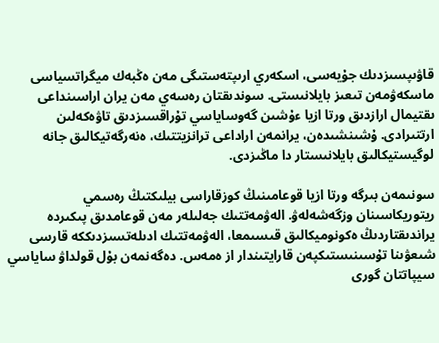قاۋىپسىزدىك جۇيەسى، اسكەري ارىپتەستىگى مەن ەڭبەك ميگراتسياسى ماسكەۋمەن تىعىز بايلانىستى. سوندىقتان رەسەي مەن يران اراسىنداعى ىقتيمال ارازدىق ورتا ازيا ءۇشىن گەوساياسي تۇراقسىزدىق تاۋەكەلىن ارتتىرادى. ۇشىنشىدەن، يرانمەن اراداعى ترانزيتتىك، ەنەرگەتيكالىق جانە لوگيستيكالىق بايلانىستار دا ماڭىزدى.

سونىمەن بىرگە ورتا ازيا قوعامىنىڭ كوزقاراسى بيلىكتىڭ رەسمي ريتوريكاسىنان وزگەشەلەۋ. الەۋمەتتىك جەلىلەر مەن قوعامدىق پىكىردە يراندىقتاردىڭ ەكونوميكالىق قىسىمعا، الەۋمەتتىك ادىلەتسىزدىككە قارسى شىعۋىنا تۇسىنىستىكپەن قارايتىندار از ەمەس. دەگەنمەن بۇل قولداۋ ساياسي سيپاتتان گورى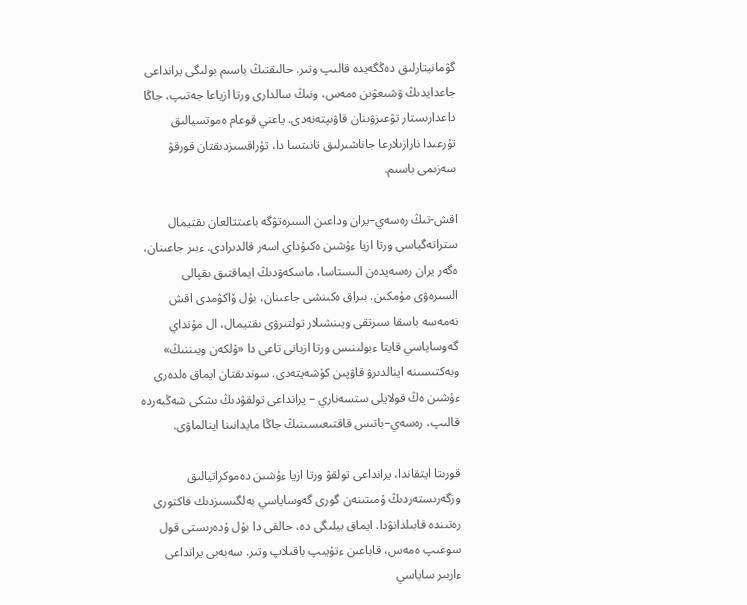گۋمانيتارلىق دەڭگەيدە قالىپ وتىر. حالىقتىڭ باسىم بولىگى يرانداعى جاعدايدىڭ ۋشىعۋىن ەمەس، ونىڭ سالدارى ورتا ازياعا جەتىپ، جاڭا داعدارىستار تۋعىزۋىنان قاۋىپتەنەدى. ياعني قوعام ەموتسيالىق تۇرعىدا نارازىلارعا جاناشىرلىق تانىتسا دا، تۇراقسىزدىقتان قورقۋ سەزىمى باسىم.

اقش-تىڭ رەسەي–يران وداعىن السىرەتۋگە باعىتتالعان ىقتيمال ستراتەگياسى ورتا ازيا ءۇشىن ەكىۇداي اسەر قالدىرادى. ءبىر جاعىنان، ەگەر يران رەسەيدەن الىستاسا، ماسكەۋدىڭ ايماقتىق ىقپالى السىرەۋى مۇمكىن. بىراق ەكىنشى جاعىنان، بۇل ۆاكۋمدى اقش نەمەسە باسقا سىرتقى ويىنشىلار تولتىرۋى ىقتيمال، ال مۇنداي گەوساياسي قايتا ءبولىنىس ورتا ازيانى تاعى دا «ۇلكەن ويىننىڭ» وبەكتىسىنە اينالدىرۋ قاۋپىن كۇشەيتەدى. سوندىقتان ايماق ەلدەرى ءۇشىن ەڭ قولايلى ستسەناري – يرانداعى تولقۋدىڭ ىشكى شەڭبەردە قالىپ، رەسەي–باتىس قاقتىعىسىنىڭ جاڭا مايدانىنا اينالماۋى.

قورىتا ايتقاندا، يرانداعى تولقۋ ورتا ازيا ءۇشىن دەموكراتيالىق وزگەرىستەردىڭ ۇمىتىنەن گورى گەوساياسي بەلگىسىزدىك فاكتورى رەتىندە قابىلدانۋدا. ايماق بيلىگى دە، حالقى دا بۇل ۇدەرىستى قول سوعىپ ەمەس، قاباعىن ءتۇيىپ باقىلاپ وتىر. سەبەبى يرانداعى ءاربىر ساياسي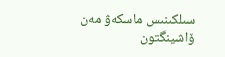سىلكىنىس ماسكەۋ مەن ۆاشينگتون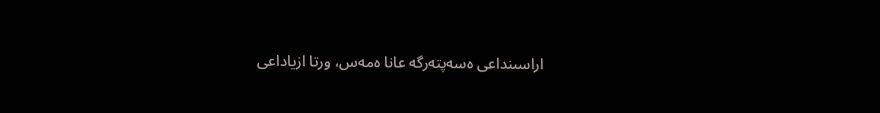اراسىنداعى ەسەپتەرگە عانا ەمەس، ورتا ازياداعى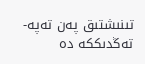تىنىشتىق پەن تەپە-تەڭدىككە دە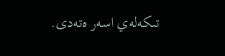تىكەلەي اسەر ەتەدى.